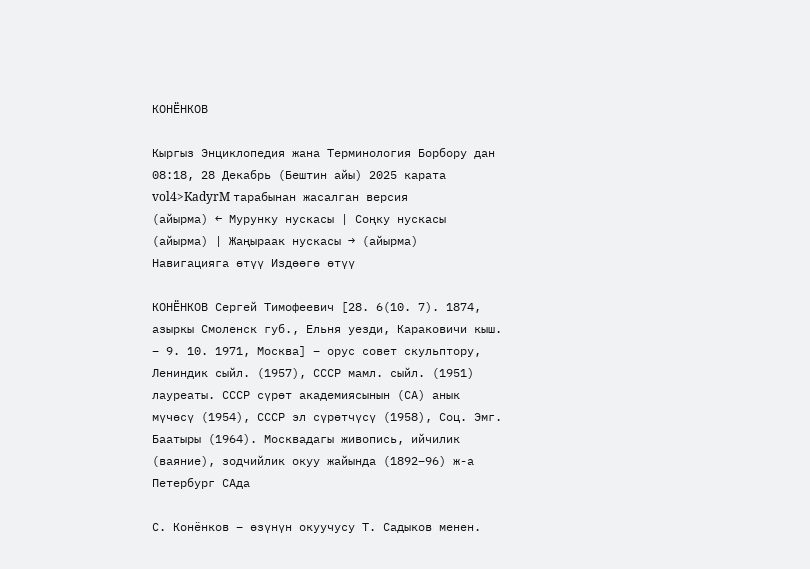КОНЁНКОВ

Кыргыз Энциклопедия жана Терминология Борбору дан
08:18, 28 Декабрь (Бештин айы) 2025 карата vol4>KadyrM тарабынан жасалган версия
(айырма) ← Мурунку нускасы | Соңку нускасы (айырма) | Жаңыраак нускасы → (айырма)
Навигацияга өтүү Издөөгө өтүү

КОНЁНКОВ Сергей Тимофеевич [28. 6(10. 7). 1874, азыркы Смоленск губ., Ельня уезди, Караковичи кыш. – 9. 10. 1971, Москва] – орус совет скульптору, Лениндик сыйл. (1957), СССР мамл. сыйл. (1951) лауреаты. СССР сүрөт академиясынын (СА) анык мүчөсү (1954), СССР эл сүрөтчүсү (1958), Соц. Эмг. Баатыры (1964). Москвадагы живопись, ийчилик (ваяние), зодчийлик окуу жайында (1892–96) ж-а Петербург САда

С. Конёнков – өзүнүн окуучусу Т. Садыков менен.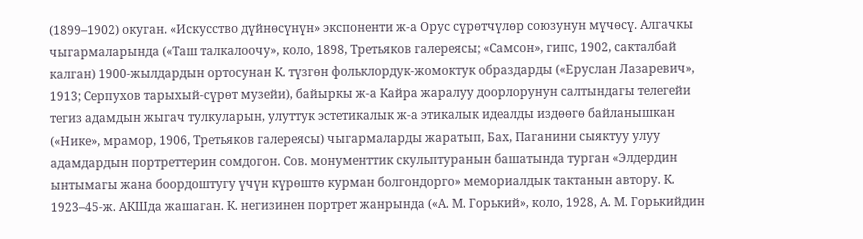(1899–1902) окуган. «Искусство дүйнөсүнүн» экспоненти ж-а Орус сүрөтчүлөр союзунун мүчөсү. Алгачкы чыгармаларында («Таш талкалоочу», коло, 1898, Третьяков галереясы; «Самсон», гипс, 1902, сакталбай калган) 1900-жылдардын ортосунан К. түзгөн фольклордук-жомоктук образдарды («Еруслан Лазаревич», 1913; Серпухов тарыхый-сүрөт музейи), байыркы ж-а Кайра жаралуу доорлорунун салтындагы телегейи тегиз адамдын жыгач тулкуларын, улуттук эстетикалык ж-а этикалык идеалды издөөгө байланышкан («Нике», мрамор, 1906, Третьяков галереясы) чыгармаларды жаратып, Бах, Паганини сыяктуу улуу адамдардын портреттерин сомдогон. Сов. монументтик скульптуранын башатында турган «Элдердин ынтымагы жана боордоштугу үчүн күрөштө курман болгондорго» мемориалдык тактанын автору. К. 1923–45-ж. АКШда жашаган. К. негизинен портрет жанрында («А. М. Горький», коло, 1928, А. М. Горькийдин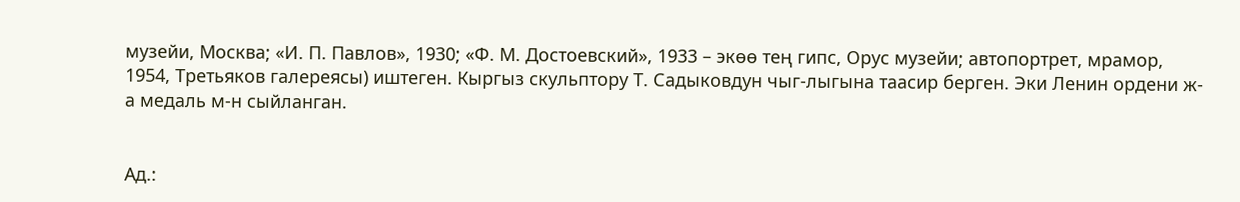музейи, Москва; «И. П. Павлов», 1930; «Ф. М. Достоевский», 1933 – экөө тең гипс, Орус музейи; автопортрет, мрамор, 1954, Третьяков галереясы) иштеген. Кыргыз скульптору Т. Садыковдун чыг-лыгына таасир берген. Эки Ленин ордени ж-а медаль м-н сыйланган.


Ад.: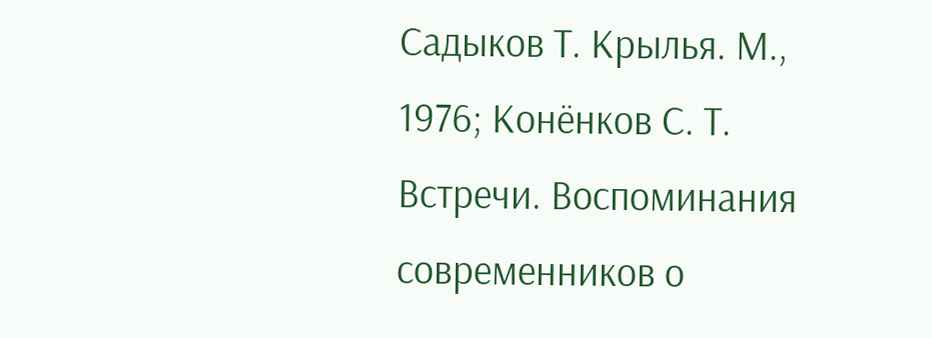Садыков Т. Крылья. М., 1976; Конёнков С. Т. Встречи. Воспоминания современников о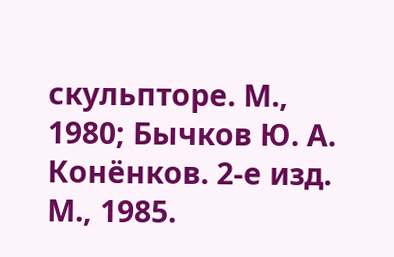скульпторе. М., 1980; Бычков Ю. А. Конёнков. 2-е изд. М., 1985.